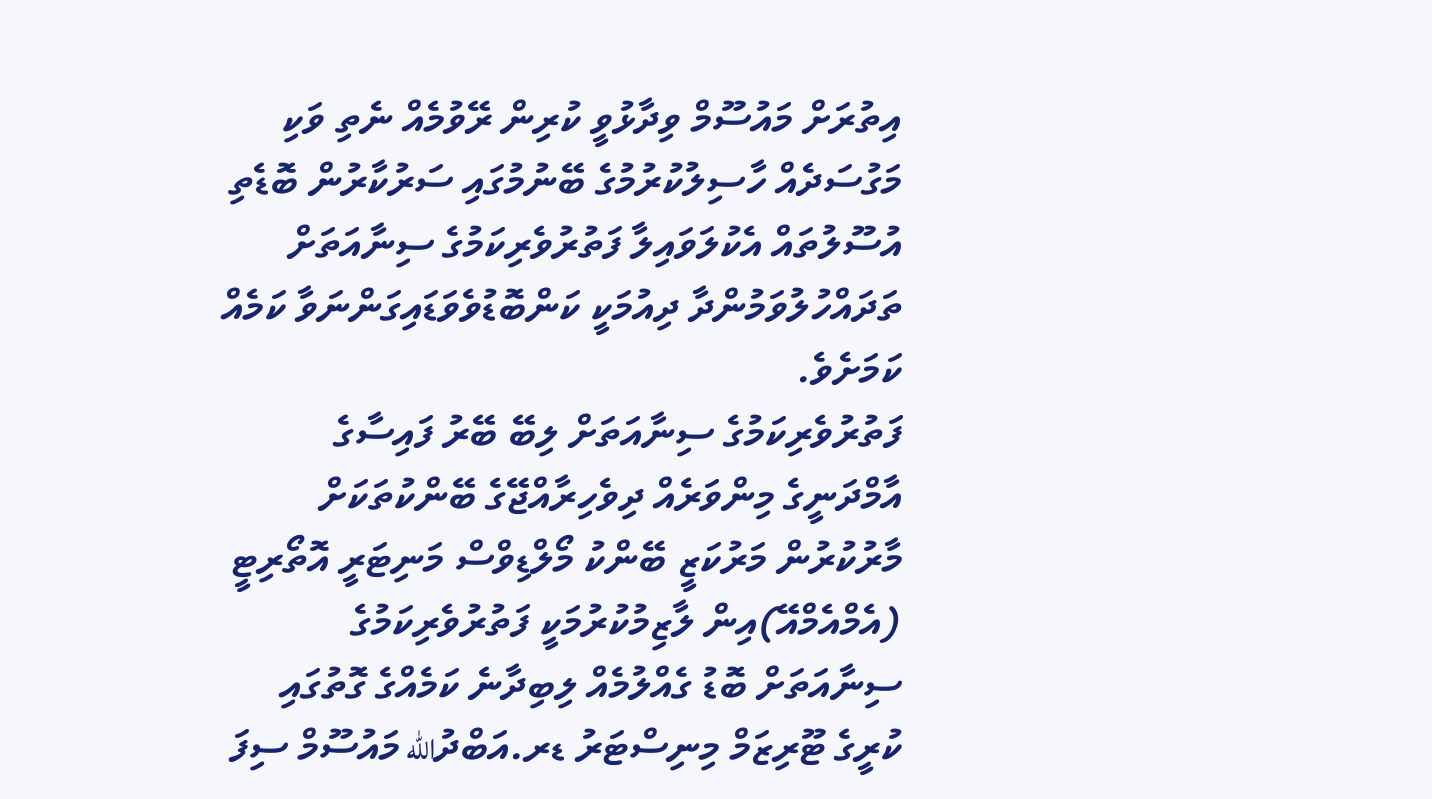އިތުރަށް މައުސޫމް ވިދާޅުވީ ކުރިން ރޭވުމެއް ނެތި ވަކި މަގުސަދެއް ހާސިލުކުރުމުގެ ބޭނުމުގައި ސަރުކާރުން ބޮޑެތި އުސޫލުތައް އެކުލަވައިލާ ފަތުރުވެރިކަމުގެ ސިނާއަތަށް ތަދައްހުލުވަމުންދާ ދިއުމަކީ ކަންބޮޑުވެވަޑައިގަންނަވާ ކަމެއް ކަމަށެވެ.
ފަތުރުވެރިކަމުގެ ސިނާއަތަށް ލިބޭ ބޭރު ފައިސާގެ އާމްދަނީގެ މިންވަރެއް ދިވެހިރާއްޖޭގެ ބޭންކުތަކަށް މާރުކުރުން މަރުކަޒީ ބޭންކު މޯލްޑިވްސް މަނިޓަރީ އޮތޯރިޓީ (އެމްއެމްއޭ)އިން ލާޒިމުކުރުމަކީ ފަތުރުވެރިކަމުގެ ސިނާއަތަށް ބޮޑު ގެއްލުމެއް ލިބިދާނެ ކަމެއްގެ ގޮތުގައި ކުރީގެ ޓޫރިޒަމް މިނިސްޓަރު ޑރ.އަބްދުالله މައުސޫމް ސިފަ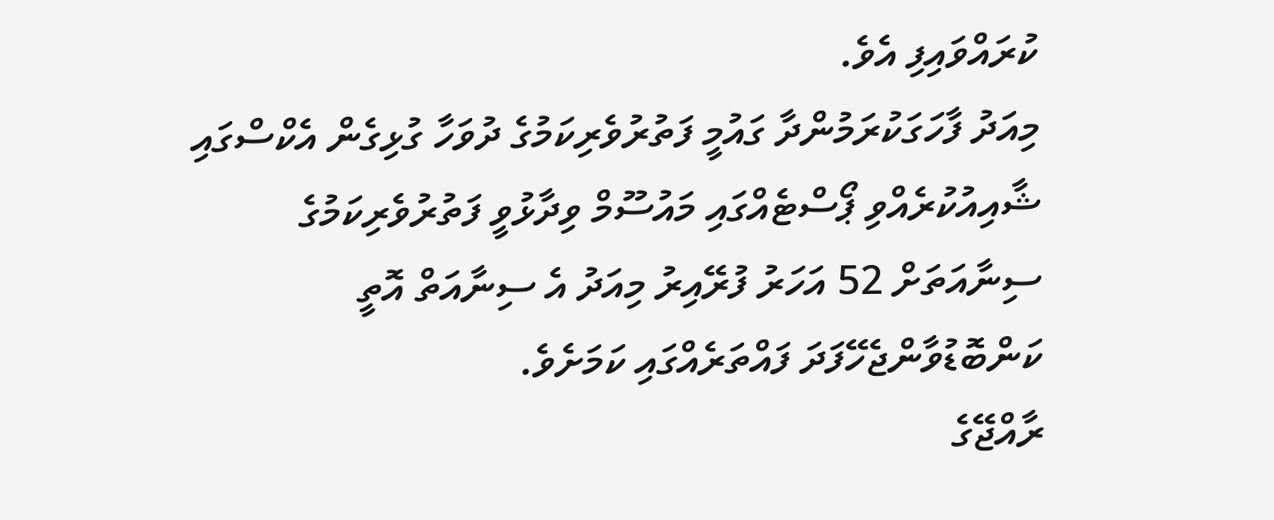ކުރައްވައިފި އެވެ.
މިއަދު ފާހަގަކުރަމުންދާ ގައުމީ ފަތުރުވެރިކަމުގެ ދުވަހާ ގުޅިގެން އެކްސްގައި ޝާއިއުކުރެއްވި ޕޯސްޓެއްގައި މައުސޫމް ވިދާޅުވީ ފަތުރުވެރިކަމުގެ ސިނާއަތަށް 52 އަހަރު ފުރޭއިރު މިއަދު އެ ސިނާއަތް އޮތީ ކަންބޮޑުވާންޖެހޭފަދަ ފައްތަރެއްގައި ކަމަށެވެ.
ރާއްޖޭގެ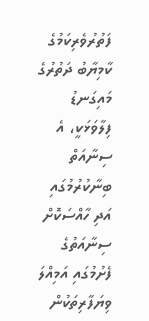ފަތުރުވެރިކަމުގެ ކާމިޔާބު ދަތުރުގެ މައިގަނޑު ފިލާވަޅަކީ، އެ ސިނާއަތް ބިނާކުރުމުގައި އަދި ހާއްސަކޮށް ސިނާއަތުގެ ފެށުމުގައި އަމިއްލަ ވިޔަފާރިތަކުން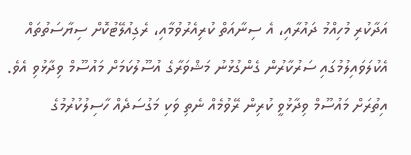އަދާކުރި މުހިއްމު ދައުރާއި، އެ ސިނާއަތް ކުރިއެރުވުމާއި، ރެގިއުލޭޓުކޮށް ސިޔާސަތުތައް އެކުލަވައިލުމުގައި ސަރުކާރުން ގެންގުޅުނު މަޝްވަރާގެ އުސޫލުކަމަށް މައުސޫމް ވިދާޅުވި އެވެ.
އިތުރަށް މައުސޫމް ވިދާޅުވީ ކުރިން ރޭވުމެއް ނެތި ވަކި މަގުސަދެއް ހާސިލުކުރުމުގެ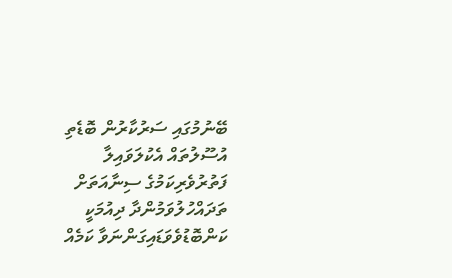ބޭނުމުގައި ސަރުކާރުން ބޮޑެތި އުސޫލުތައް އެކުލަވައިލާ ފަތުރުވެރިކަމުގެ ސިނާއަތަށް ތަދައްހުލުވަމުންދާ ދިއުމަކީ ކަންބޮޑުވެވަޑައިގަންނަވާ ކަމެއް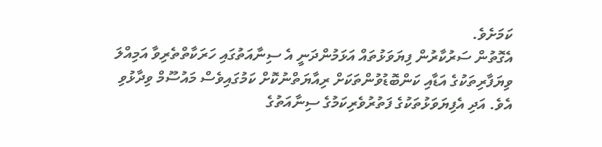ކަމަށެވެ.
އެގޮތުން ސަރުކާރުން ފިޔަވަޅުތައް އަޅަމުންދަނީ އެ ސިނާއަތުގައި ހަރަކާތްތެރިވާ އަމިއްލަ ވިޔަފާރިތަކުގެ އަޑާއި ކަންބޮޑުވުންތަކަށް ރިއާޔަތްނުކޮށް ކަމުގައިވެސް މައުސޫމް ވިދާޅުވި އެވެ. އަދި އެފިޔަވަޅުތަކުގެ ފަތުރުވެރިކަމުގެ ސިނާއަތުގެ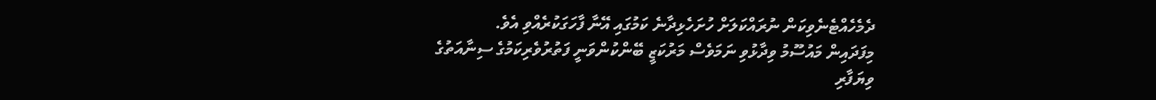ދެމެހެއްޓެނެވިކަން ނުރައްކަލަށް ހުށަހެޅިދާނެ ކަމުގައި އޭނާ ފާހަގަކުރެއްވި އެވެ.
މިފަދައިން މައުސޫމު ވިދާޅުވި ނަމަވެސް މަރުކަޒީ ބޭންކުންވަނީ ފަތުރުވެރިކަމުގެ ސިނާއަތުގެ ވިޔަފާރި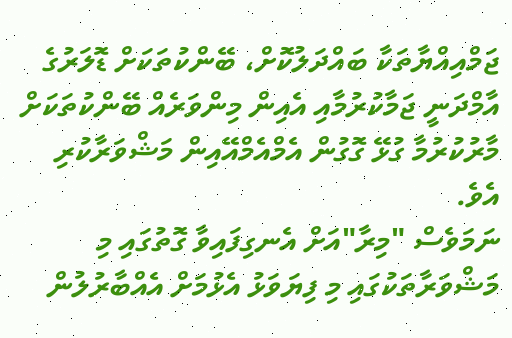ޖަމްއިއްޔާތަކާ ބައްދަލުކޮށް، ބޭންކުތަކަށް ޑޮލަރުގެ އާމްދަނީ ޖަމާކުރުމާއި އެއިން މިންވަރެއް ބޭންކުތަކަށް މާރުކުރުމާ ގުޅޭ ގޮގުން އެމްއެމްއޭއިން މަޝްވަރާކުރި އެވެ.
ނަމަވެސް "މިރާ"އަށް އެނގިފައިވާ ގޮތުގައި މި މަޝްވަރާތަކުގައި މި ފިޔަވަޅު އެޅުމަށް އެއްބާރުލުން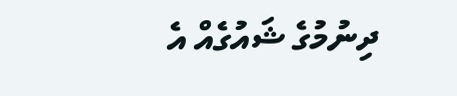ދިނުމުގެ ޝައުގެއް އެ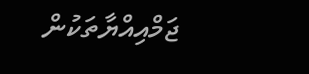ޖަމްއިއްޔާތަކުން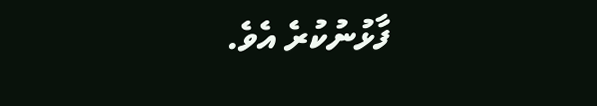ފާޅުނުކުރެ އެވެ.